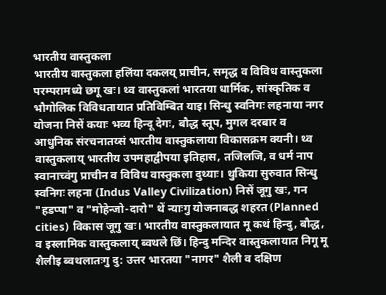भारतीय वास्तुकला
भारतीय वास्तुकला हलिंया दकलय् प्राचीन, समृद्ध व विविध वास्तुकला परम्परामध्ये छगू खः। थ्व वास्तुकलां भारतया धार्मिक, सांस्कृतिक व भौगोलिक विविधतायात प्रतिविम्बित याइ। सिन्धु स्वनिगः लहनाया नगर योजना निसें कयाः भव्य हिन्दू देगः, बौद्ध स्तूप, मुगल दरबार व आधुनिक संरचनातय्सं भारतीय वास्तुकलाया विकासक्रम क्यनी। थ्व वास्तुकलाय् भारतीय उपमहाद्वीपया इतिहास, तजिलजि, व धर्म नाप स्वानाच्वंगु प्राचीन व विविध वास्तुकला दुथ्याः। थुकिया सुरुवात सिन्धु स्वनिगः लहना (Indus Valley Civilization) निसें जूगु खः, गन "हडप्पा" व "मोहेन्जो-दारो" थें न्याःगु योजनाबद्ध शहरत (Planned cities) विकास जूगु खः। भारतीय वास्तुकलायात मू कथं हिन्दु, बौद्ध, व इस्लामिक वास्तुकलाय् ब्वथले छिं। हिन्दु मन्दिर वास्तुकलायात निगू मू शैलीइ ब्वथलातःगु दु: उत्तर भारतया "नागर" शैली व दक्षिण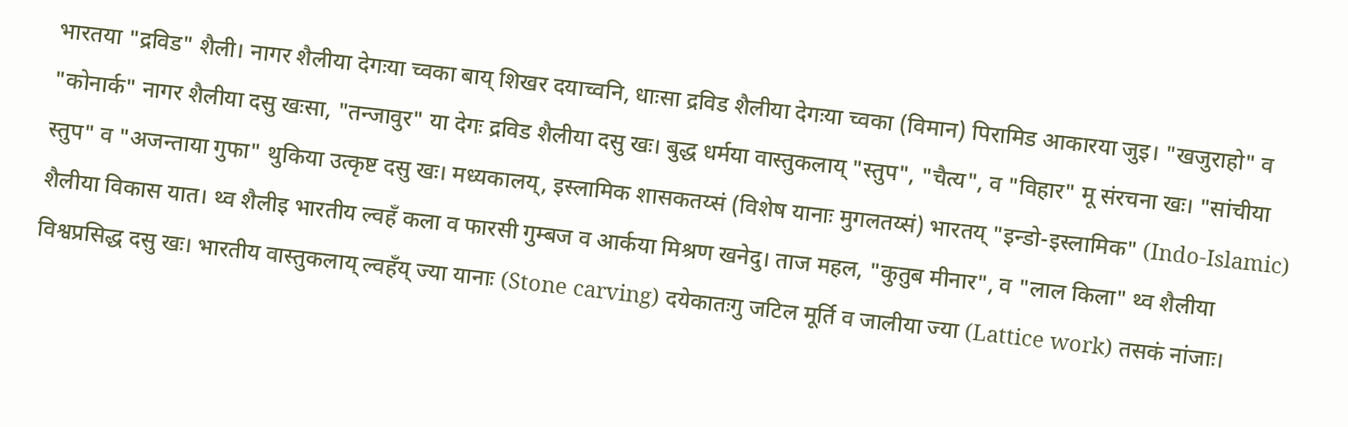भारतया "द्रविड" शैली। नागर शैलीया देगःया च्वका बाय् शिखर दयाच्वनि, धाःसा द्रविड शैलीया देगःया च्वका (विमान) पिरामिड आकारया जुइ। "खजुराहो" व "कोनार्क" नागर शैलीया दसु खःसा, "तन्जावुर" या देगः द्रविड शैलीया दसु खः। बुद्ध धर्मया वास्तुकलाय् "स्तुप", "चैत्य", व "विहार" मू संरचना खः। "सांचीया स्तुप" व "अजन्ताया गुफा" थुकिया उत्कृष्ट दसु खः। मध्यकालय्, इस्लामिक शासकतय्सं (विशेष यानाः मुगलतय्सं) भारतय् "इन्डो-इस्लामिक" (Indo-Islamic) शैलीया विकास यात। थ्व शैलीइ भारतीय ल्वहँ कला व फारसी गुम्बज व आर्कया मिश्रण खनेदु। ताज महल, "कुतुब मीनार", व "लाल किला" थ्व शैलीया विश्वप्रसिद्ध दसु खः। भारतीय वास्तुकलाय् ल्वहँय् ज्या यानाः (Stone carving) दयेकातःगु जटिल मूर्ति व जालीया ज्या (Lattice work) तसकं नांजाः।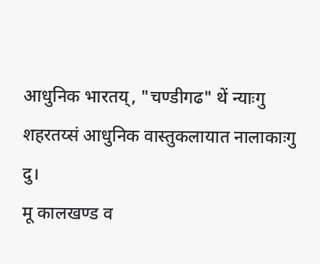आधुनिक भारतय्, "चण्डीगढ" थें न्याःगु शहरतय्सं आधुनिक वास्तुकलायात नालाकाःगु दु।
मू कालखण्ड व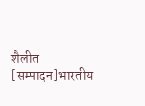शैलीत
[सम्पादन]भारतीय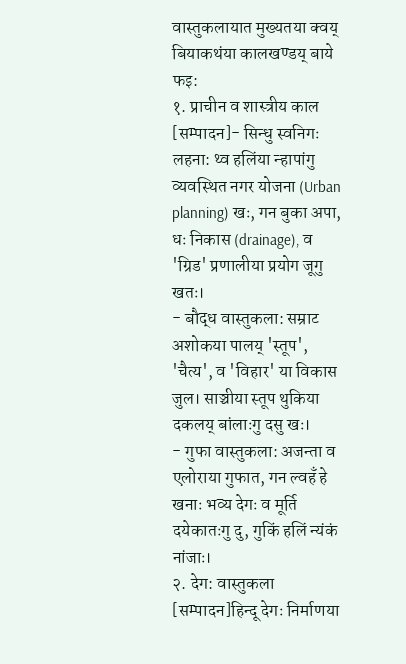वास्तुकलायात मुख्यतया क्वय् बियाकथंया कालखण्डय् बाये फइ:
१. प्राचीन व शास्त्रीय काल
[सम्पादन]- सिन्धु स्वनिगः लहना: थ्व हलिंया न्हापांगु व्यवस्थित नगर योजना (Urban planning) खः, गन बुका अपा, धः निकास (drainage), व 'ग्रिड' प्रणालीया प्रयोग जूगु खतः।
- बौद्ध वास्तुकला: सम्राट अशोकया पालय् 'स्तूप', 'चैत्य', व 'विहार' या विकास जुल। साञ्चीया स्तूप थुकिया दकलय् बांलाःगु दसु खः।
- गुफा वास्तुकला: अजन्ता व एलोराया गुफात, गन ल्वहँ हे खनाः भव्य देगः व मूर्ति दयेकातःगु दु, गुकिं हलिं न्यंकं नांजाः।
२. देग: वास्तुकला
[सम्पादन]हिन्दू देगः निर्माणया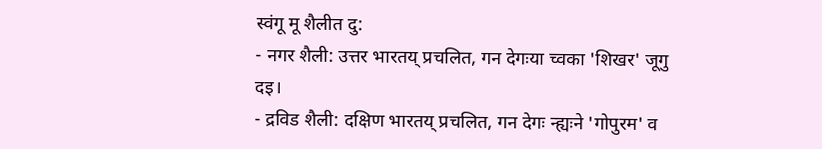स्वंगू मू शैलीत दु:
- नगर शैली: उत्तर भारतय् प्रचलित, गन देगःया च्वका 'शिखर' जूगु दइ।
- द्रविड शैली: दक्षिण भारतय् प्रचलित, गन देगः न्ह्यःने 'गोपुरम' व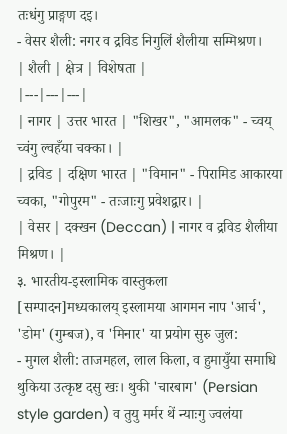तःधंगु प्राङ्गण दइ।
- वेसर शैली: नगर व द्रविड निगुलिं शैलीया सम्मिश्रण।
| शैली | क्षेत्र | विशेषता |
|---|---|---|
| नागर | उत्तर भारत | "शिखर", "आमलक" - च्वय् च्वंगु ल्वहँया चक्का। |
| द्रविड | दक्षिण भारत | "विमान" - पिरामिड आकारया च्वका, "गोपुरम" - तःजाःगु प्रवेशद्वार। |
| वेसर | दक्खन (Deccan) | नागर व द्रविड शैलीया मिश्रण। |
३. भारतीय-इस्लामिक वास्तुकला
[सम्पादन]मध्यकालय् इस्लामया आगमन नाप 'आर्च', 'डोम' (गुम्बज), व 'मिनार' या प्रयोग सुरु जुल:
- मुगल शैली: ताजमहल, लाल किला, व हुमायुँया समाधि थुकिया उत्कृष्ट दसु खः। थुकी 'चारबाग' (Persian style garden) व तुयु मर्मर थें न्याःगु ज्वलंया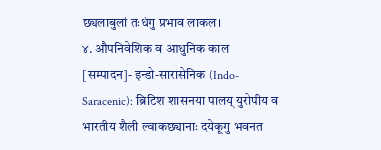छ्यलाबुलां तःधंगु प्रभाव लाकल।
४. औपनिवेशिक व आधुनिक काल
[सम्पादन]- इन्डो-सारासेनिक (Indo-Saracenic): ब्रिटिश शासनया पालय् युरोपीय व भारतीय शैली ल्वाकछ्यानाः दयेकूगु भवनत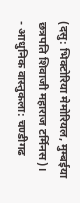(दसु: भिक्टोरिया मेमोरियल, मुम्बईया छत्रपति शिवाजी महाराज टर्मिनस)।
- आधुनिक वास्तुकला: चण्डीगढ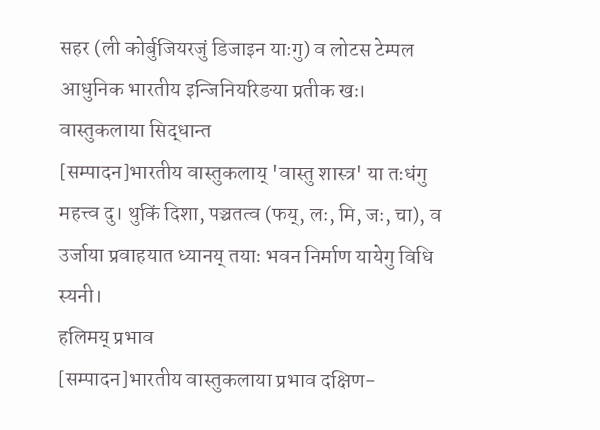सहर (ली कोर्बुजियरजुं डिजाइन याःगु) व लोटस टेम्पल आधुनिक भारतीय इन्जिनियरिङया प्रतीक खः।
वास्तुकलाया सिद्धान्त
[सम्पादन]भारतीय वास्तुकलाय् 'वास्तु शास्त्र' या तःधंगु महत्त्व दु। थुकिं दिशा, पञ्चतत्व (फय्, लः, मि, जः, चा), व उर्जाया प्रवाहयात ध्यानय् तयाः भवन निर्माण यायेगु विधि स्यनी।
हलिमय् प्रभाव
[सम्पादन]भारतीय वास्तुकलाया प्रभाव दक्षिण-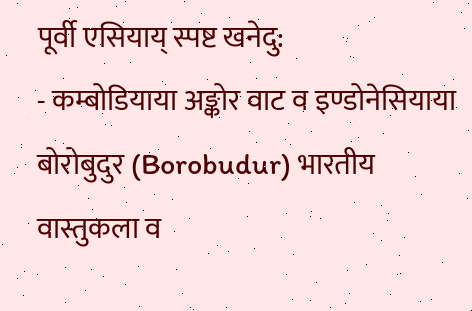पूर्वी एसियाय् स्पष्ट खनेदु:
- कम्बोडियाया अङ्कोर वाट व इण्डोनेसियाया बोरोबुदुर (Borobudur) भारतीय वास्तुकला व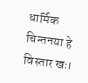धार्मिक चिन्तनया हे विस्तार खः।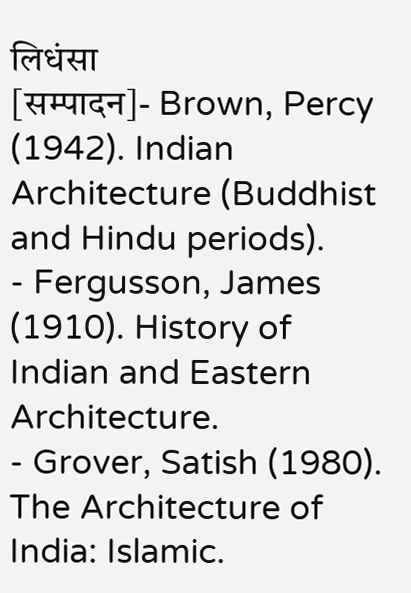लिधंसा
[सम्पादन]- Brown, Percy (1942). Indian Architecture (Buddhist and Hindu periods).
- Fergusson, James (1910). History of Indian and Eastern Architecture.
- Grover, Satish (1980). The Architecture of India: Islamic.